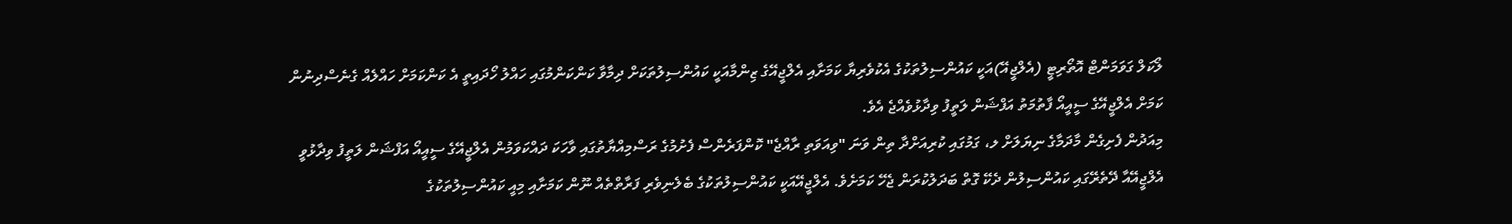ލޯކަލް ގަވަމަންޓް އޮތޯރިޓީ (އެލްޖީއޭ)އަކީ ކައުންސިލުތަކުގެ އެކުވެރިޔާ ކަމަށާއި އެލްޖީއޭގެ ޒިންމާއަކީ ކައުންސިލުތަކަށް ދިމާވާ ކަންކަންމުގައި ހައްލު ހޯދައިތީ އެ ކަންކަމަށް ހައްލެއް ގެނެސްދިނުން ކަމަށް އެލްޖީއޭގެ ސީއީއޯ ފާތުމަތު އަފްޝަން ލަތީފު ވިދާޅުވެއްޖެ އެވެ.
މިއަދުން ފެށިގެން މާދަމާގެ ނިޔަލަށް ލ، ގަމުގައި ކުރިއަށްދާ ތިން ވަނަ "ވިއަވަތި ރާއްޖެ" ކޮންފަރެންސް ފެށުމުގެ ރަސްމިއްޔާތުގައި ވާހަކަ ދައްކަވަމުން އެލްޖީއޭގެ ސީއީއޯ އަފްޝަން ލަތީފު ވިދާޅުވީ އެލްޖީއޭއާ ދޭތެރޭގައި ކައުންސިލުން ދެކޭ ގޮތް ބަދަލުކުރަން ޖެހޭ ކަމަށެވެ. އެލްޖީއޭއަކީ ކައުންސިލުތަކުގެ ބެލެނިވެރި ފަރާތްތެއް ނޫން ކަމަށާއި މިއީ ކައުންސިލުތަކުގެ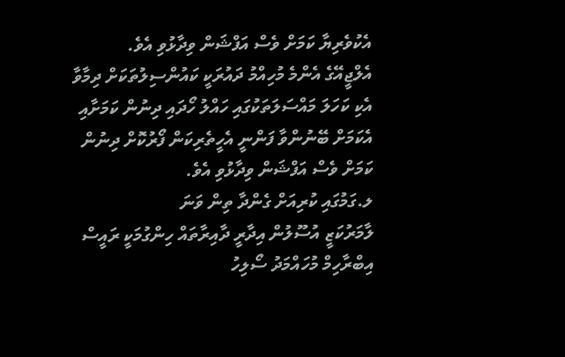އެކުވެރިޔާ ކަމަށް ވެސް އަފްޝަން ވިދާޅުވި އެވެ.
އެލްޖީއޭގެ އެންމެ މުހިއްމު ދައުރަކީ ކައުންސިލުތަކަށް ދިމާވާ އެކި ކަހަލަ މައްސަލަތަކުގައި ހައްލު ހޯދައި ދިނުން ކަމަށާއި އެކަމަށް ބޭނުންވާ ފަންނީ އެހީތެރިކަން ފޯރުކޮށް ދިނުން ކަމަށް ވެސް އަފްޝަން ވިދާޅުވި އެވެ.
ލ.ގަމުގައި ކުރިއަށް ގެންދާ ތިން ވަނަ
ލާމަރުކަޒީ އުސޫލުން އިދާރީ ދާއިރާތައް ހިންގުމަކީ ރައީސް އިބްރާހިމް މުހައްމަދު ސޯލިހު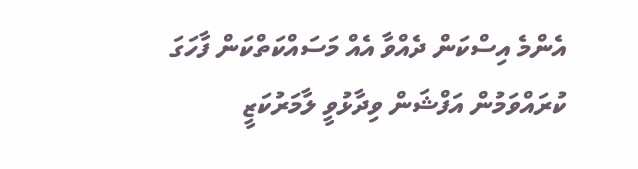އެންމެ އިސްކަން ދެއްވާ އެއް މަސައްކަތްކަން ފާހަގަ ކުރައްވަމުން އަފްޝަން ވިދާޅުވީ ލާމަރުކަޒީ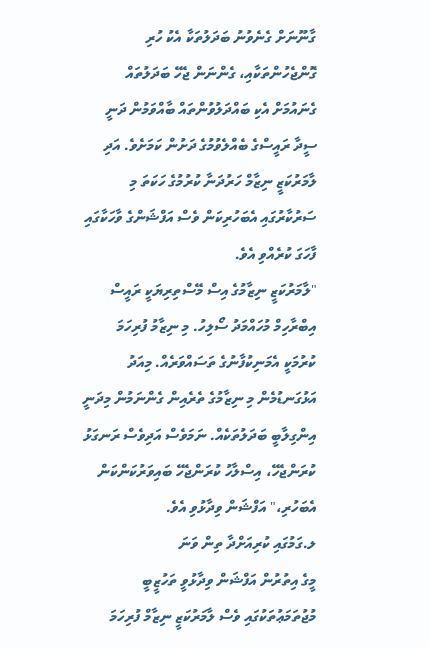ގާނޫނަށް ގެނެވުނު ބަދަލުތަކާ އެކު ހުރި ގޮންޖެހުންތަކާއި، ގެންނަން ޖެހޭ ބަދަލުތައް ގެނައުމަށް އެކި ބައްދަލުވުންތައް ބާއްވަމުން ދަނީ ސީދާ ރައީސްގެ ބެއްލެވުމުގެ ދަށުން ކަމަށެވެ. އަދި ލާމަރުކަޒީ ނިޒާމް ހަރުދަނާ ކުރުމުގެ ހަކަތަ މި ސަރުކާރުގައި އެބަހުރިކަން ވެސް އަފްޝަންގެ ވާހަކާގައި ފާހަގަ ކުރެއްވި އެވެ.
"ލާމަރުކަޒީ ނިޒާމުގެ އިސް މޭސްތިރިޔަކީ ރައީސް އިބްރާހިމް މުހައްމަދު ސޯލިހު. މި ނިޒާމު ފުރިހަމަ ކުރުމަކީ އެމަނިކުފާނުގެ ތަސައްވަރެއް. މިއަދު އަޅުގަނޑުމެން މި ނިޒާމުގެ ތެރެއިން ގެންނަމުން މިދަނީ އިންގިލާބީ ބަދަލުތަކެއް. ނަމަވެސް އަދިވެސް ރަނގަޅު ކުރަންޖެހޭ، އިސްލާހު ކުރަންޖެހޭ ބައިވަރުކަންކަން އެބަހުރި،" އަފްޝަން ވިދާޅުވި އެވެ.
ލ.ގަމުގައި ކުރިއަށްދާ ތިން ވަނަ
މީގެ އިތުރުން އަފްޝަން ވިދާޅުވީ ތަހުޒީބީ މުޖުތަމަޢުތަކުގައި ވެސް ލާމަރުކަޒީ ނިޒާމް ފުރިހަމަ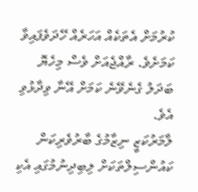ކުރުމަށް އެތަކެއް އަހަރެއް ހޭދަވެފައިވާ ކަމަށެވެ. ރާއްޖެއަށް ވެސް މިހެޔޮ ބަދަލު ގެނެވޭނެ ކަމަށް އޭނާ ވިދާޅުވި އެވެ.
ލާމަރުކަޒީ ނިޒާމުގެ ބާރުވެރިކަން ކައުންސިލްތަކަށް ލިބިދިނުމުގައި އެކި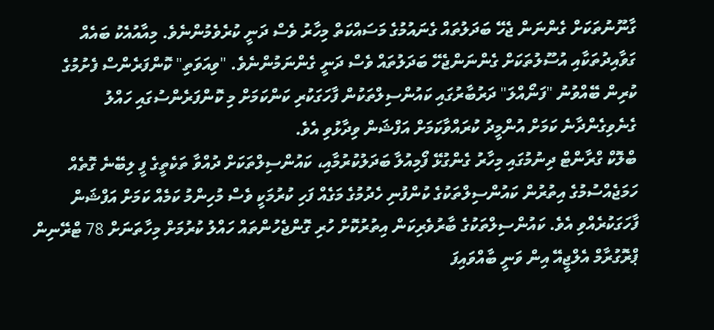ގާނޫނުތަކަށް ގެންނަން ޖެހޭ ބަދަލުތައް ގެނައުމުގެ މަސައްކަތް މިހާރު ވެސް ދަނީ ކުރެވެމުންނެވެ. މިއާއުއެކު ބައެއް ގަވާއިދުތަކާއި އުސޫލުތަކަށް ގެންނަންޖެހޭ ބަދަލުތައް ވެސް ދަނީ ގެންނަމުންނެވެ. "ވިއަވަތި" ކޮންފަރެންސް ފެށުމުގެ ކުރިން ބޭއްވުނު "ފަނޯއްލަ" ދަރުބާރުގައި ކައުންސިލްތަކުން ފާހަގަކުރި ކަންކަމަށް މި ކޮންފަރެންސުގައި ހައްލު ގެނެވިގެންދާނެ ކަމަށް އުންމީދު ކުރައްވާކަމަށް އަފްޝަން ވިދާޅުވި އެވެ.
ބްލޮކް ގްރާންޓް ދިނުމުގައި މިހާރު ގެންގުޅޭ ފޯމިއުލާ ބަދަލުކުރުމާއި، ކައުންސިލްތަކަށް ދުއްވާ ތަކެތީގެ ފީ ލިބޭނެ ގޮތެއް ހަމަޖެއްސުމުގެ އިތުރުން ކައުންސިލްތަކުގެ ކުންފުނި ހެދުމުގެ މަގެއް ފަހި ކުރުމަކީ ވެސް މުހިންމު ކަމެއް ކަމަށް އަފްޝަން ފާހަގަކުރެއްވި އެވެ. ކައުންސިލްތަކުގެ ބާރުވެރިކަން އިތުރުކޮށް ހުރި ގޮންޖެހުންތައް ހައްލު ކުރުމަށް މިހާތަނަށް 78 ޓްރޭނިން ޕްރޮގުރާމް އެލްޖީއޭ އިން ވަނީ ބާއްވައިފަ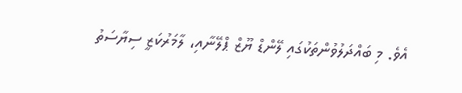އެވެ. މި ބައްދަލުވުންތަކުގައި ލޭންޑް ޔޫޒް ޕްލޭނާއި، ލާމަރުކަޒީ ސިޔާސަތު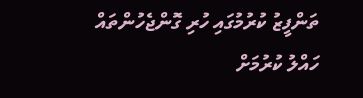ތަންފީޒު ކުރުމުގައި ހުރި ގޮންޖެހުންތައް ހައްލު ކުރުމަށް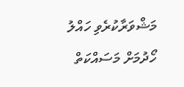މަޝްވަރާކުރެވި ހައްލު ހޯދުމަށް މަސައްކަތް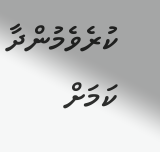ކުރެވެމުންދާ ކަމަށް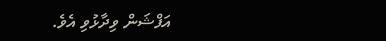އަފްޝަން ވިދާޅުވި އެވެ.